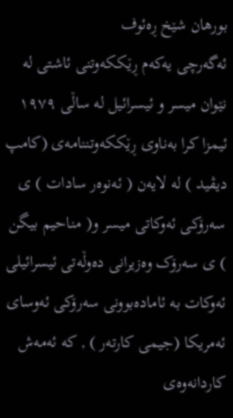بورھان شێخ ڕەئوف
ئەگەرچی یەکەم ڕێککەوتنی ئاشتی لە نێوان میسر و ئیسرائیل لە ساڵی ١٩٧٩ ئیمزا کرا بەناوی ڕێککەوتننامەی (کامپ دیڤید ) لە لایەن ( ئەنوەر سادات ) ی سەرۆکی ئەوکاتی میسر و( مناحیم بیگن ) ی سەرۆک وەزیرانی دەوڵەتی ئیسرائیلی ئەوکات بە ئامادەبوونی سەرۆکی ئەوسای ئەمریکا (جیمی کارتەر ) , کە ئەمەش کاردانەوەی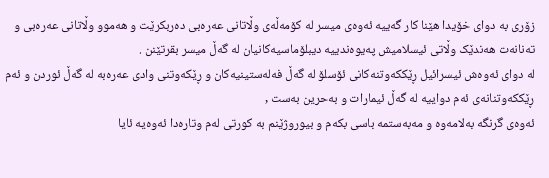زۆری بە دوای خۆیدا ھێنا کار گەییە ئەوەی میسر لە کۆمەڵەی وڵاتانی عەرەبی دەربکرێت و ھەموو وڵاتانی عەرەبی و تەنانەت ھەندێک وڵاتی ئیسلامیش پەیوەندییە دیبلۆماسیەکانیان لە گەڵ میسر بقرتێنن .
لە دوای ئەوەش ئیسرائیل ڕێککەوتنەکانی ئۆسلۆ لە گەڵ فەلەستینیەکان و ڕێکەوتنی وادی عەرەبە لە گەڵ ئوردن و ئەم ڕێککەوتنانەی ئەم دواییە لە گەڵ ئیمارات و بەحرین بەست ,
ئەوەی گرنگە بەلامەوە و مەبەستمە باسی بکەم و بیوروژێنم بە کورتی لەم وتارەدا ئەوەیە ئایا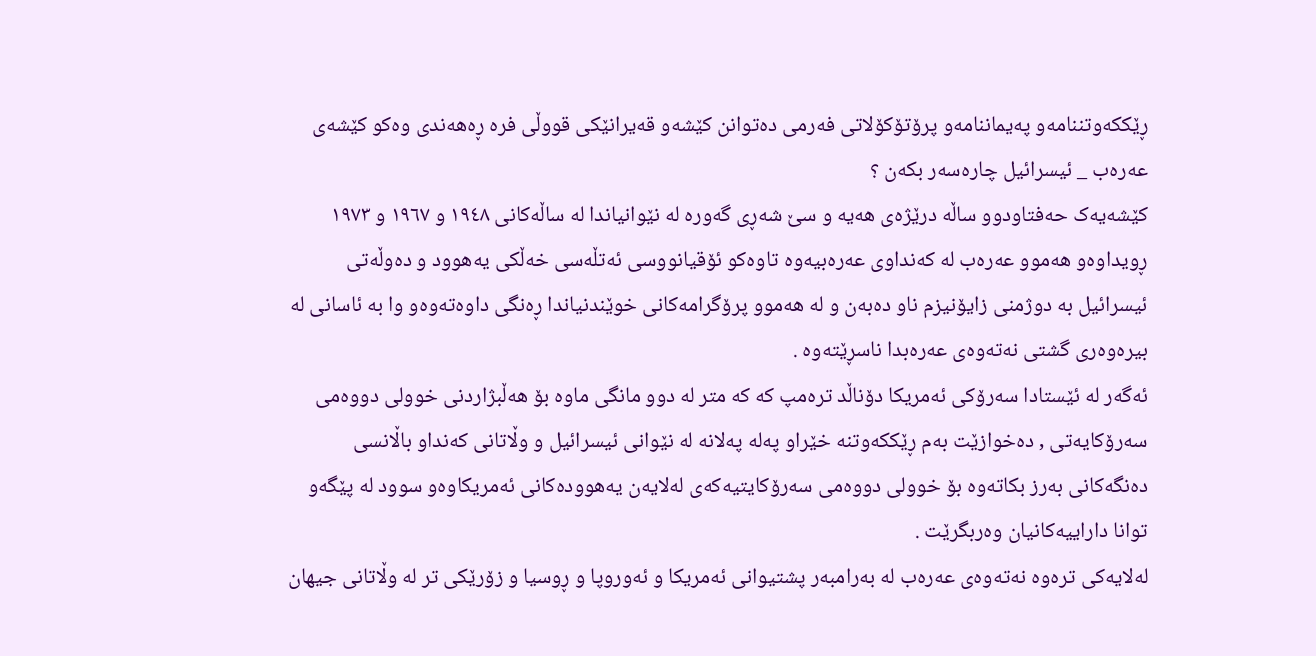ڕێککەوتننامەو پەیماننامەو پرۆتۆکۆلاتی فەرمی دەتوانن کێشەو قەیرانێکی قووڵی فرە ڕەھەندی وەکو کێشەی عەرەب _ ئیسرائیل چارەسەر بکەن ؟
کێشەیەک حەفتاودوو ساڵە درێژەی ھەیە و سێ شەڕی گەورە لە نێوانیاندا لە ساڵەکانی ١٩٤٨ و ١٩٦٧ و ١٩٧٣ ڕویداوەو ھەموو عەرەب لە کەنداوی عەرەبیەوە تاوەکو ئۆقیانووسی ئەتڵەسی خەڵکی یەھوود و دەوڵەتی ئیسرائیل بە دوژمنی زایۆنیزم ناو دەبەن و لە ھەموو پرۆگرامەکانی خوێندنیاندا ڕەنگی داوەتەوەو وا بە ئاسانی لە بیرەوەری گشتی نەتەوەی عەرەبدا ناسڕێتەوە .
ئەگەر لە ئێستادا سەرۆکی ئەمریکا دۆناڵد ترەمپ کە کە متر لە دوو مانگی ماوە بۆ ھەڵبژاردنی خوولی دووەمی سەرۆکایەتی , دەخوازێت بەم ڕێککەوتنە خێراو پەلە پەلانە لە نێوانی ئیسرائیل و وڵاتانی کەنداو باڵانسی دەنگەکانی بەرز بکاتەوە بۆ خوولی دووەمی سەرۆکایتیەکەی لەلایەن یەھوودەکانی ئەمریکاوەو سوود لە پێگەو توانا داراییەکانیان وەربگرێت .
لەلایەکی ترەوە نەتەوەی عەرەب لە بەرامبەر پشتیوانی ئەمریکا و ئەوروپا و ڕوسیا و زۆرێکی تر لە وڵاتانی جیھان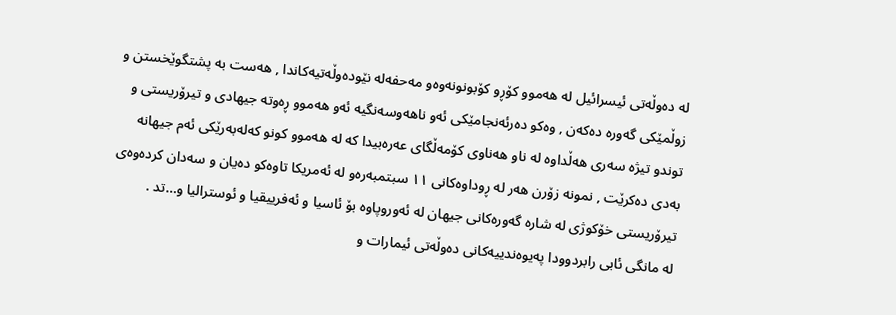لە دەوڵەتی ئیسرائیل لە ھەموو کۆڕو کۆبونونەوەو مەحفەلە نێودەوڵەتیەکاندا , ھەست بە پشتگوێخستن و زوڵمێکی گەورە دەکەن , وەکو دەرئەنجامێکی ئەو ناھەوسەنگیە ئەو ھەموو ڕەوتە جیھادی و تیرۆریستی و توندو تیژە سەری ھەڵداوە لە ناو ھەناوی کۆمەڵگای عەرەبیدا کە لە ھەموو کونو کەلەبەرێکی ئەم جیھانە بەدی دەکرێت , نمونە زۆرن ھەر لە ڕوداوەکانی ١١ سبتمبەرەو لە ئەمریکا تاوەکو دەیان و سەدان کردەوەی تیرۆریستی خۆکوژی لە شارە گەورەکانی جیھان لە ئەوروپاوە بۆ ئاسیا و ئەفرییقیا و ئوسترالیا و…تد .
لە مانگی ئابی رابردوودا پەیوەندییەکانی دەوڵەتی ئیمارات و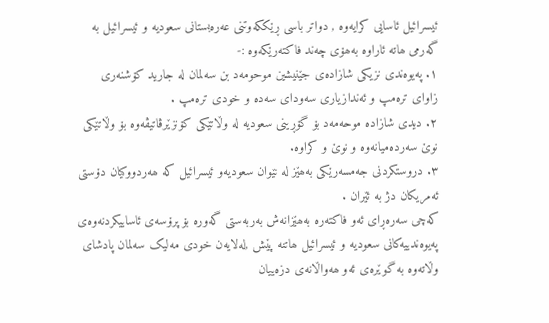ئیسرائیل ئاسایی کرایەوە , دواتر باسی ڕێککەوتنی عەرەبستانی سعودیە و ئیسرائیل بە گەرمی ھاتە ئاراوە بەھۆی چەند فاکتەرێکەوە :-
١. پەیوەندی نزیکی شازادەی جێنیشین موحومەد بن سەلمان لە جارید کۆشنەری زاوای ترەمپ و ئەندازیاری سەودای سەدە و خودی ترەمپ .
٢. دیدی شازادە موحەمەد بۆ گۆڕینی سعودیە لە وڵاتێکی کۆنزێرڤاتیڤەوە بۆ وڵاتێکی نوێ سەردەمیانەوە و نوێ و کراوە.
٣. دروستکردنی جەمسەرێکی بەھێز لە نێوان سعودیەو ئیسرائیل کە ھەردووکیان دۆستی ئەمریکان دژ بە ئێران .
کەچی سەرەڕای ئەو فاکتەرە بەھێزانەش بەربەستی گەورە بۆ پرۆسەی ئاساییکردنەوەی پەیوەندییەکانی سعودیە و ئیسرائیل ھاتنە پێش ,لەلایەن خودی مەلیک سەلمان پادشای وڵاتەوە بە گوێرەی ئەو ھەواڵانەی دزەییان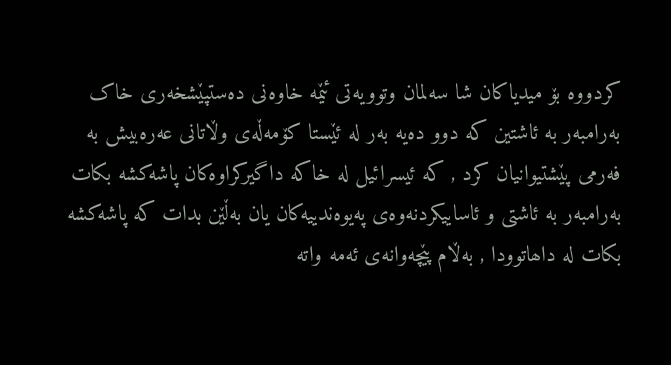کردووە بۆ میدیاکان شا سەلمان وتوویەتی ئێمە خاوەنی دەستپێشخەری خاک بەرامبەر بە ئاشتین کە دوو دەیە بەر لە ئێستا کۆمەڵەی وڵاتانی عەرەبیش بە فەرمی پێشتیوانیان کرد , کە ئیسرائیل لە خاکە داگیرکراوەکان پاشەکشە بکات بەرامبەر بە ئاشتی و ئاساییکردنەوەی پەیوەندییەکان یان بەڵێن بدات کە پاشەکشە بکات لە داھاتوودا , بەڵام پێچەوانەی ئەمە واتە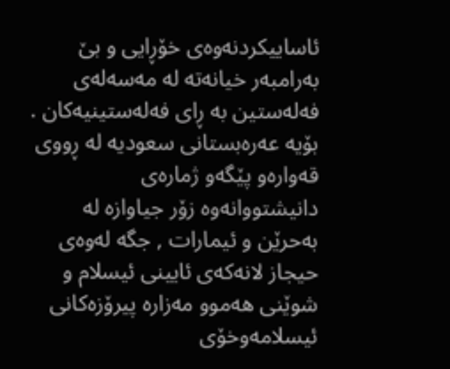ئاساییکردنەوەی خۆڕایی و بێ بەرامبەر خیانەتە لە مەسەلەی فەلەستین بە ڕای فەلەستینیەکان .
بۆیە عەرەبستانی سعودیە لە ڕووی قەوارەو پێگەو ژمارەی دانیشتووانەوە زۆر جیاوازە لە بەحرێن و ئیمارات , جگە لەوەی حیجاز لانەکەی ئایینی ئیسلام و شوێنی ھەموو مەزارە پیرۆزەکانی ئیسلامەوخۆی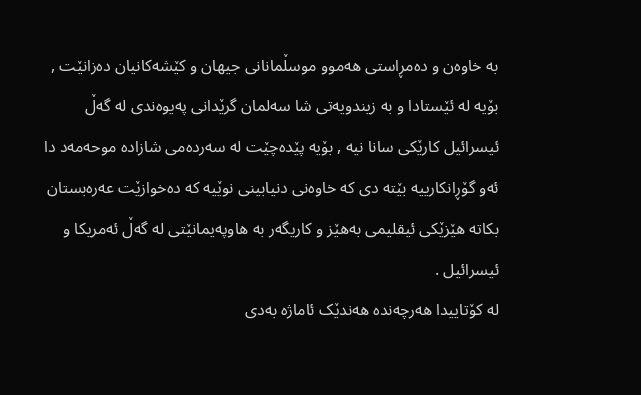بە خاوەن و دەمڕاستی ھەموو موسڵمانانی جیھان و کێشەکانیان دەزانێت , بۆیە لە ئێستادا و بە زیندویەتی شا سەلمان گرێدانی پەیوەندی لە گەڵ ئیسرائیل کارێکی سانا نیە , بۆیە پێدەچێت لە سەردەمی شازادە موحەمەد دا ئەو گۆڕانکارییە بێتە دی کە خاوەنی دنیابینی نوێیە کە دەخوازێت عەرەبستان بکاتە ھێزێکی ئیقلیمی بەھێز و کاریگەر بە ھاوپەیمانێتی لە گەڵ ئەمریکا و ئیسرائیل .
لە کۆتاییدا ھەرچەندە ھەندێک ئاماژە بەدی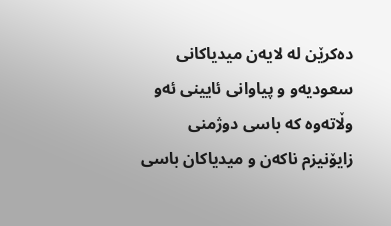دەکرێن لە لایەن میدیاکانی سعودیەو و پیاوانی ئایینی ئەو وڵاتەوە کە باسی دوژمنی زایۆنیزم ناکەن و میدیاکان باسی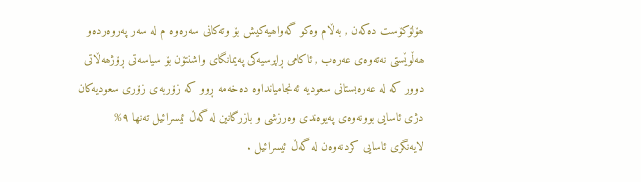ھۆلۆکۆست دەکەن , بەڵام وەکو گەواھیەکیش بۆ وتەکانی سەرەوە م لە سەر پەروەردەو ھەڵوێستی نەتەوەی عەرەب , ئاکامی ڕاپرسیەکی پەیمانگای واشنتۆن بۆ سیاسەتی ڕۆژھەڵاتی دوور کە لە عەرەبستانی سعودیە ئەنجامیانداوە دەخەمە ڕوو کە زۆربەی زۆری سعودیەکان دژی ئاسایی بوونەوەی پەیوەندی وەرزشی و بازرگانین لە گەڵ ئیسرائیل تەنھا ٩% لایەنگری ئاسایی کردنەوەن لە گەڵ ئیسرائیل .